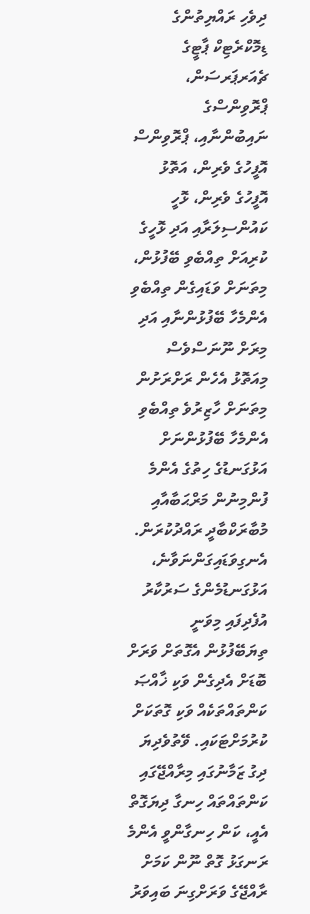ދިވެހި ރައްޔިތުންގެ ޑިމޮކްރެޓިކް ޕާޓީގެ ޗެއަރޕަރސަން، ޕްރޮވިންސްގެ ނައިބުންނާއި، ޕްރޮވިންސް އޮފީހުގެ ވެރިން، އަތޮޅު އޮފީހުގެ ވެރިން، ޅޮހީ ކައުންސިލަރާއި އަދި ޅޮހީގެ ކުރިއަށް ތިއްބެވި ބޭފުޅުން، މިތަނަށް ވަޑައިގެން ތިއްބެވި އެންމެހާ ބޭފުޅުންނާއި އަދި މިރަށް ނޫނަސްވެސް މިއަތޮޅު އެހެން ރަށްރަށުން މިތަނަށް ހާޒިރުވެ ތިއްބެވި އެންމެހާ ބޭފުޅުންނަށް އަޅުގަނޑުގެ ހިތުގެ އެންމެ ފުންމިނުން މަރްޙަބާއާއި މުބާރަކްބާދީ ރައްދުކުރަން.
އެނގިވަޑައިގަންނަވާނެ، އަޅުގަނޑުމެންގެ ސަރުކާރު އުފެދިފައި މިވަނީ ތިޔަބޭފުޅުން އެގޮތަށް ވަރަށް ބޮޑަށް އެދިގެން ވަކި ޚާއްޞަ ކަންތައްތަކެއް ވަކި ގޮތަކަށް ކުރުމަށްޓަކައި. ވޭތުވެދިޔަ ދިގު ޒަމާނުގައި މިރާއްޖޭގައި ކަންތައްތައް ހިނގާ ދިޔަގޮތް އެއީ، ކަން ހިނގާންވީ އެންމެ ރަނގަޅު ގޮތް ނޫން ކަމަށް ރާއްޖޭގެ ވަރަށްގިނަ ބައިވަރު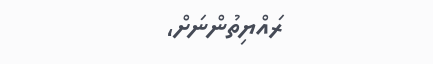ރައްޔިތުންނަށް،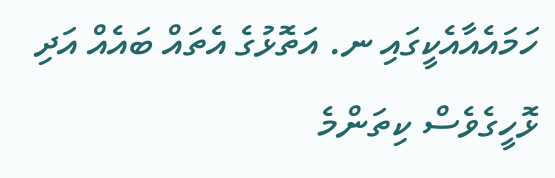ހަމައެއާއެކީގައި ނ. އަތޮޅުގެ އެތައް ބައެއް އަދި ޅޮހީގެވެސް ކިތަންމެ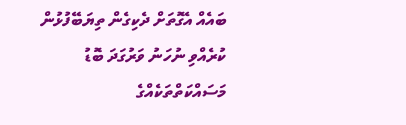ބައެއް އެގޮތަށް ދެކިގެން ތިޔަބޭފުޅުން ކުރެއްވި ނުހަނު ވަރުގަދަ ބޮޑު މަސައްކަތްތަކެއްގެ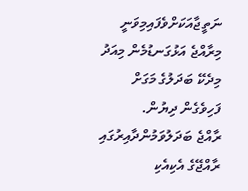ނަތީޖާއަކަށްވެފައިމިވަނީ މިރާއްޖެ އަޅުގަނޑުމެން މިއަދު މިދެކޭ ބަދަލުގެ މަގަށް ފަހިވެގެން ދިޔުން.
ރާއްޖެ ބަދަލުވަމުންދާއިރުގައި ރާއްޖޭގެ އެކިއެކި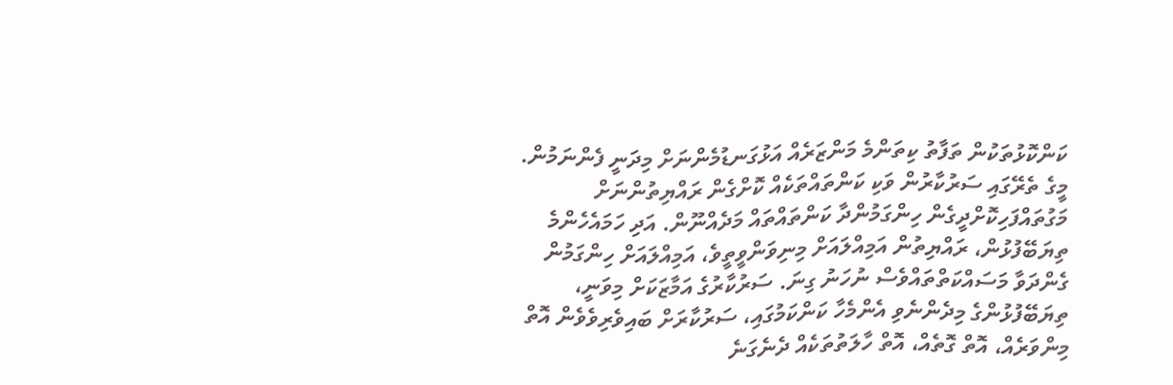ކަންކޮޅުތަކުން ތަފާތު ކިތަންމެ މަންޒަރެއް އަޅުގަނޑުމެންނަށް މިދަނީ ފެންނަމުން. މީގެ ތެރޭގައި ސަރުކާރުން ވަކި ކަންތައްތަކެއް ކޮށްގެން ރައްޔިތުންނަށް މަގުތައްފަހިކޮށްދީގެން ހިންގަމުންދާ ކަންތައްތައް މަދެއްނޫން. އަދި ހަމައެހެންމެ ތިޔަބޭފުޅުން، ރައްޔިތުން އަމިއްލައަށް މިނިވަންވީތީވެ، އަމިއްލައަށް ހިންގަމުން ގެންދަވާ މަސައްކަތްތައްވެސް ނުހަނު ގިނަ. ސަރުކާރުގެ އަމާޒަކަށް މިވަނީ، ތިޔަބޭފުޅުންގެ މިދެންނެވި އެންމެހާ ކަންކަމުގައި، ސަރުކާރަށް ބައިވެރިވެވެން އޮތް މިންވަރެއް، އޮތް ގޮތެއް، އޮތް ހާލަތުތަކެއް ދެނެގަނެ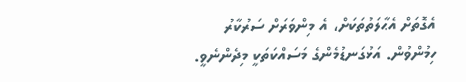އެގޮތަށް އެޙާލަތުތަކަށް، އެ މިންވަރަށް ސަރުކާރު ހިމުންވުން. އަޅުގަނޑުމެންގެ މަސައްކަތަކީ މިދެންނެވީ.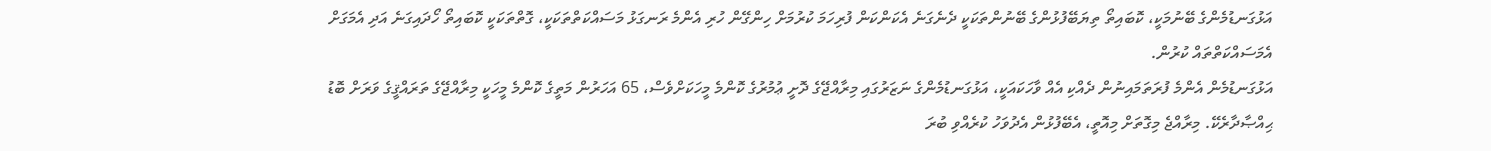އަޅުގަނޑުމެންގެ ބޭނުމަކީ، ކޮބައިތޯ ތިޔަބޭފުޅުންގެ ބޭނުންތަކަކީ ދެނެގަނެ އެކަންކަން ފުރިހަމަ ކުރުމަށް ހިންގޭން ހުރި އެންމެ ރަނގަޅު މަސައްކަތްތަކަކީ، ގޮތްތަކަކީ ކޮބައިތޯ ހޯދައިގަނެ އަދި އެމަގަށް އެމަސައްކަތްތައް ކުރުން.
އަޅުގަނޑުމެން އެންމެ ފުރަތަމައިނުން ދެއްކި އެއް ވާހަކައަކީ، އަޅުގަނޑުމެންގެ ނަޒަރުގައި މިރާއްޖޭގެ ދޮށީ ޢުމުރުގެ ކޮންމެ މީހަކަށްވެސް، 65 އަހަރުން މަތީގެ ކޮންމެ މީހަކީ މިރާއްޖޭގެ ތަރައްޤީގެ ވަރަށް ބޮޑު ޙިއްޞާދާރެކޭ. މިރާއްޖެ މިގޮތަށް މިއޮތީ، އެބޭފުޅުން އެދުވަހު ކުރެއްވި ބުރަ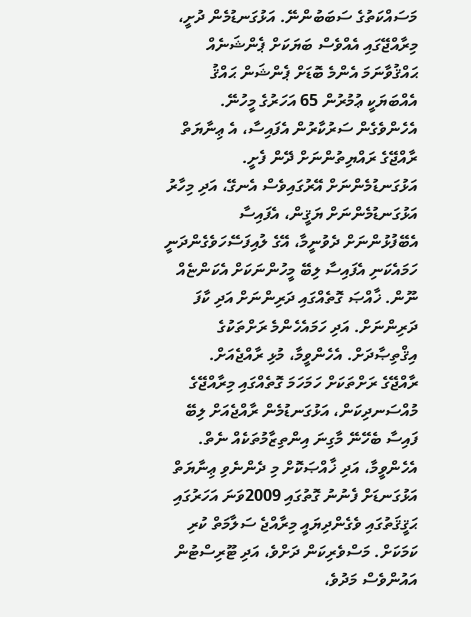މަސައްކަތުގެ ސަބަބުންނޭ. އަޅުގަނޑުމެން ދުށީ، މިރާއްޖޭގައި އެއްވެސް ބަޔަކަށް ޕެންޝަނެއް ޙައްޤުވާނަމަ އެންމެ ބޮޑަށް ޕެންޝަން ޙައްޤު އެއްބަޔަކީ ޢުމުރުން 65 އަހަރުގެ މީހުނޭ. އެހެންވެގެން ސަރުކާރުން އެފައިސާ، އެ ޢިނާޔަތް ރާއްޖޭގެ ރައްޔިތުންނަށް ދޭން ފެށީ. އަޅުގަނޑުމެންނަށް އޭރުގައިވެސް އެނގޭ، އަދި މިހާރު އަޅުގަނޑުމެންނަށް ޔަޤީން، އެފައިސާ އެބޭފުޅުންނަށް ދެވުނީމާ، އޭގެ ލުއިފަސޭހަވެގެންދަނީ ހަމައެކަނި އެފައިސާ ލިބޭ މީހުންނަކަށް އެކަންޏެއް ނޫން. ޚާއްޞަ ގޮތެއްގައި ދަރިންނަށް އަދި ކާފަ ދަރިންނަށް. އަދި ހަމައެހެންމެ ރަށްތަކުގެ އިޤްތިޞާދަށް. އެހެންވީމާ، މުޅި ރާއްޖެއަށް.
ރާއްޖޭގެ ރަށްތަކަށް ހަމަހަމަ ގޮތެއްގައި މިރާއްޖޭގެ މުއްސަނދިކަން، އަޅުގަނޑުމެން ރާއްޖެއަށް ލިބޭ ފައިސާ ބެހޭނޭ މާގިނަ އިންތިޒާމުތަކެއް ނެތް. އެހެންވީމާ، އަދި ޚާއްޞަކޮށް މި ދެންނެވި ޢިނާޔަތް އަޅުގަނޑަށް ފެނުނު ގޮތުގައި 2009ވަނަ އަހަރުގައި ޙަޤީޤަތުގައި ވެގެންދިޔައީ މިރާއްޖެ ސަލާމަތް ކުރި ކަމަކަށް. މަސްވެރިކަން ދަށްވެ، އަދި ޓޫރިސްޓުން އައުންވެސް މަދުވެ،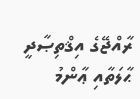ރާއްޖޭގެ އިޤްތިޞާދީ ޙާލަތާއި ޢާންމު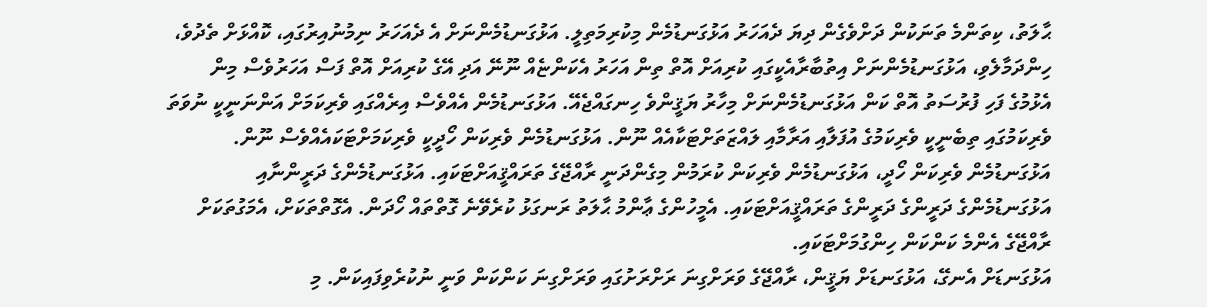ޙާލަތު، ކިތަންމެ ތަނަކުން ދަށްވެގެން ދިޔަ ދެއަހަރު އަޅުގަނޑުމެން މިކުރިމަތިލީ. އަޅުގަނޑުމެންނަށް އެ ދެއަހަރު ނިމުނުއިރުގައި، ކޮއްޅަށް ތެދުވެ، ހިންދަމާލެވި، އަޅުގަނޑުމެންނަށް އިތުބާރާއެކީގައި ކުރިއަށް އޮތް ތިން އަހަރު އެކަންޏެއް ނޫނޭ އަދި އޭގެ ކުރިއަށް އޮތް ފަސް އަހަރުވެސް މިން އެޅުމުގެ ފަހި ފުރުސަތު އޮތް ކަން އަޅުގަނޑުމެންނަށް މިހާރު ޔަޤީންވެ ހިނގައްޖެއޭ. އަޅުގަނޑުމެން އެއްވެސް އިރެއްގައި ވެރިކަމަށް އަންނަނީކީ ނުވަތަ ވެރިކަމުގައި ތިބެނީކީ ވެރިކަމުގެ އުފަލާއި އަރާމާއި ލައްޒަތަށްޓަކާއެއް ނޫން. އަޅުގަނޑުމެން ވެރިކަން ހޯދީކީ ވެރިކަމަށްޓަކައެއްވެސް ނޫން. އަޅުގަނޑުމެން ވެރިކަން ހޯދީ، އަޅުގަނޑުމެން ވެރިކަން ކުރަމުން މިގެންދަނީ ރާއްޖޭގެ ތަރައްޤީއަށްޓަކައި. އަޅުގަނޑުމެންގެ ދަރީންނާއި އަޅުގަނޑުމެންގެ ދަރީންގެ ދަރީންގެ ތަރައްޤީއަށްޓަކައި. އެމީހުންގެ ޢާންމު ޙާލަތު ރަނގަޅު ކުރެވޭނެ ގޮތްތައް ހޯދަން. އެގޮތްތަކަށް، އެމަގުތަކަށް ރާއްޖޭގެ އެންމެ ކަންކަން ހިންގުމަށްޓަކައި.
އަޅުގަނޑަށް އެނގޭ، އަޅުގަނޑަށް ޔަޤީން، ރާއްޖޭގެ ވަރަށްގިނަ ރަށްރަށުގައި ވަރަށްގިނަ ކަންކަން ވަނީ ނުކުރެވިފައިކަން. މި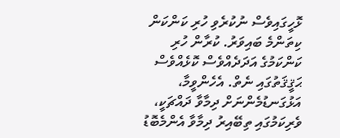ޅޮހީގައިވެސް ނުކުރެވި ހުރި ކަންކަން ކިތަންމެ ބައިވަރު. ކުރާން ހުރި ކަންކަމުގެ އަދަދެއްވެސް ކޮޅެއްވެސް ޙަޤީޤަތުގައި ނެތް. އެހެންވީމާ، އަޅުގަނޑުމެންނަށް ދިމާވާ ދައްޗަކީ، ވެރިކަމުގައި ތިބޭއިރު ދިމާވާ އެންމެބޮޑު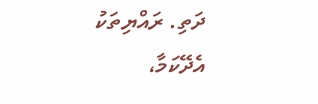ދަތި. ރައްޔިތަކު އެދޭކަމާ،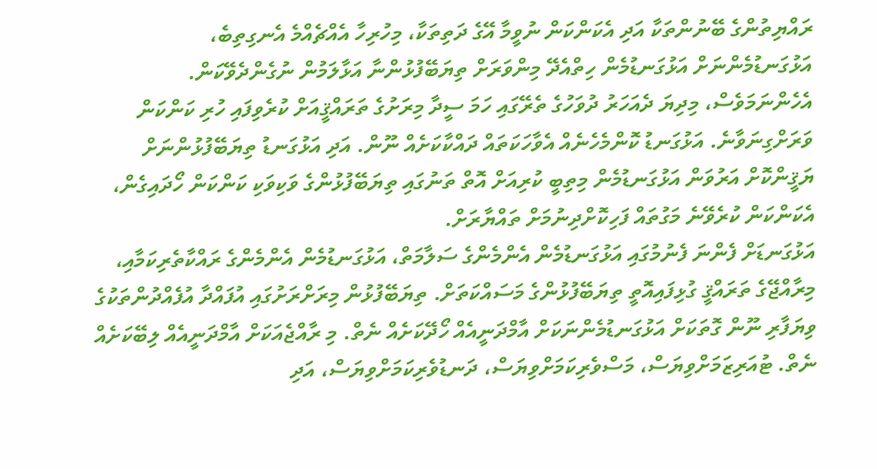ރައްޔިތުންގެ ބޭނުންތަކާ އަދި އެކަންކަން ނުވީމާ އޭގެ ދަތިތަކާ، މިހުރިހާ އެއްޗެއްމެ އެނގިތިބެ، އަޅުގަނޑުމެންނަށް އަޅުގަނޑުމެން ހިތްއެދޭ މިންވަރަށް ތިޔަބޭފުޅުންނާ އަޅާލަމުން ނުގެންދެވޭކަން. އެހެންނަމަވެސް، މިދިޔަ ދެއަހަރު ދުވަހުގެ ތެރޭގައި ހަމަ ސީދާ މިރަށުގެ ތަރައްޤީއަށް ކުރެވިފައި ހުރި ކަންކަން ވަރަށްގިނަވާނެ. އަޅުގަނޑު ކޮންމެހެނެއް އެވާހަކަތައް ދައްކާކަށެއް ނޫން. އަދި އަޅުގަނޑު ތިޔަބޭފުޅުންނަށް ޔަޤީންކޮށް އަރުވަން އަޅުގަނޑުމެން މިތިބީ ކުރިއަށް އޮތް ތަނުގައި ތިޔަބޭފުޅުންގެ ވަކިވަކި ކަންކަން ހޯދައިގެން، އެކަންކަން ކުރެވޭނެ މަގުތައް ފަހިކޮށްދިނުމަށް ތައްޔާރަށް.
އަޅުގަނޑަށް ފެންނަ ފެނުމުގައި އަޅުގަނޑުމެން އެންމެންގެ ސަލާމަތް، އަޅުގަނޑުމެން އެންމެންގެ ރައްކާތެރިކަމާއި، މިރާއްޖޭގެ ތަރައްޤީ ގުޅިފައިއޮތީ ތިޔަބޭފުޅުންގެ މަސައްކަތަށް. ތިޔަބޭފުޅުން މިރަށްރަށުގައި އުފައްދާ އުފެއްދުންތަކުގެ ވިޔަފާރި ނޫން ގޮތަކަށް އަޅުގަނޑުމެންނަކަށް އާމްދަނީއެއް ހޯދޭކަށެއް ނެތް. މި ރާއްޖެއަކަށް އާމްދަނީއެއް ލިބޭކަށެއް ނެތް. ޓުއަރިޒަމަށްވިޔަސް، މަސްވެރިކަމަށްވިޔަސް، ދަނޑުވެރިކަމަށްވިޔަސް، އަދި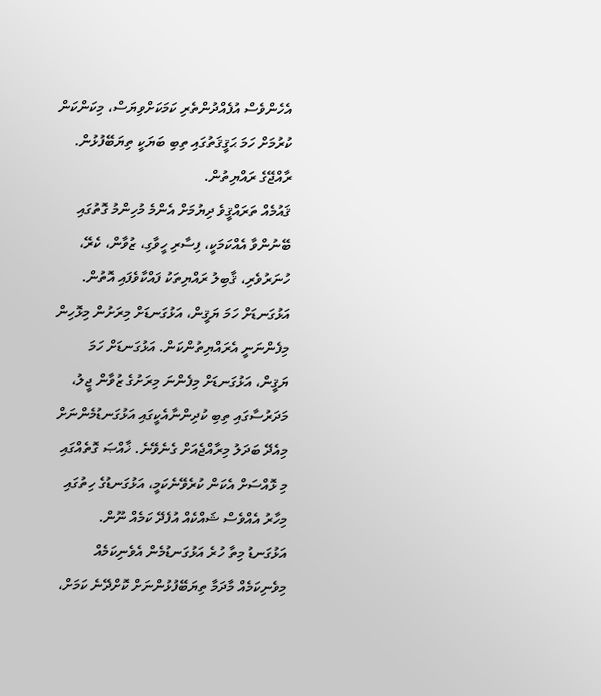އެހެންވެސް އުފެއްދުންތެރި ކަމަކަށްވިޔަސް، މިކަންކަން ކުރުމަށް ހަމަ ޙަޤީޤަތުގައި ތިބި ބަޔަކީ ތިޔަބޭފުޅުން. ރާއްޖޭގެ ރައްޔިތުން.
ޤައުމެއް ތަރައްޤީވެ ދިޔުމަށް އެންމެ މުހިންމު ގޮތުގައި ބޭނުންވާ އެއްކަމަކީ، ފިސާރި ހީވާގި، ޒުވާން، ކެރޭ، ހުނަރުވެރި، ޤާބިލު ރައްޔިތަކު ފައްކާވެފައި އޮތުން. އަޅުގަނޑަށް ހަމަ ޔަޤީން، އަޅުގަނޑަށް މިރަށުން މިޅޮހިން މިފެންނަނީ އެރައްޔިތުންކަން. އަޅުގަނޑަށް ހަމަ ޔަޤީން، އަޅުގަނޑަށް މިފެންނަ މިރަށުގެ ޒުވާން ޖީލު، މަދަރުސާގައި ތިބި ކުދިންނާއެކީގައި އަޅުގަނޑުމެންނަށް މިއެދޭ ބަދަލު މިރާއްޖެއަށް ގެނެވޭނެ. ޚާއްޞަ ގޮތެއްގައި މި ޅޮއްސަށް އެކަން ކުރެވޭނެކަމީ، އަޅުގަނޑުގެ ހިތުގައި މިހާރު އެއްވެސް ޝައްކެއް އުފެދޭ ކަމެއް ނޫން.
އަޅުގަނޑު މިތާ ހުރެ އަޅުގަނޑުމެން އެވެނިކަމެއް މިވެނިކަމެއް މާދަމާ ތިޔަބޭފުޅުންނަށް ކޮށްދޭނެ ކަމަށް،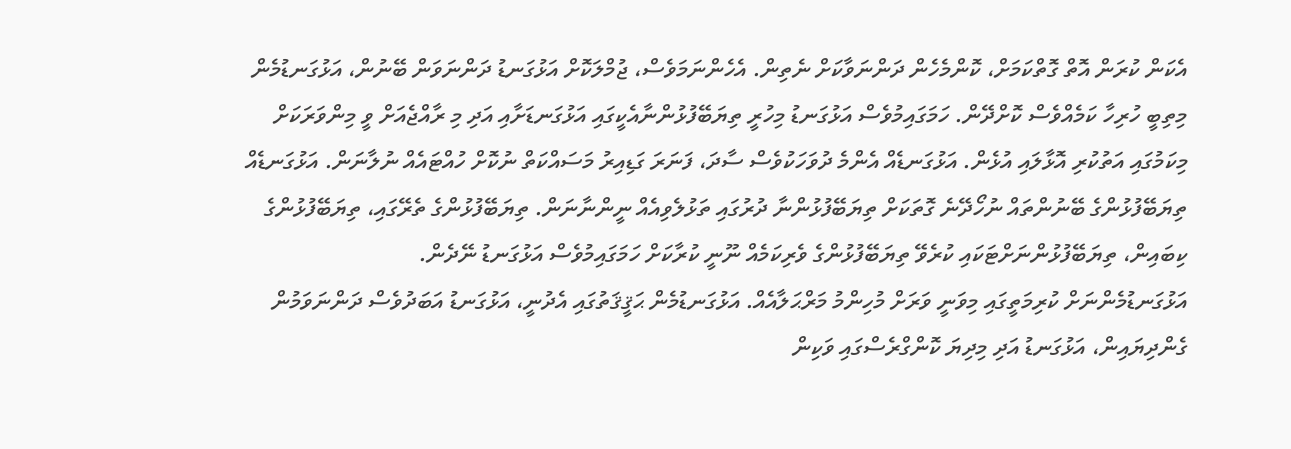އެކަން ކުރަން އޮތް ގޮތްކަމަށް، ކޮންމެހެން ދަންނަވާކަށް ނެތިން. އެހެންނަމަވެސް، ޖުމްލަކޮށް އަޅުގަނޑު ދަންނަވަން ބޭނުން، އަޅުގަނޑުމެން މިތިބީ ހުރިހާ ކަމެއްވެސް ކޮށްދޭން. ހަމަގައިމުވެސް އަޅުގަނޑު މިހުރީ ތިޔަބޭފުޅުންނާއެކީގައި އަޅުގަނޑަށާއި އަދި މި ރާއްޖެއަށް ވީ މިންވަރަކަށް މިކަމުގައި އަތުކުރި އޮޅާލައި އުޅެން. އަޅުގަނޑެއް އެންމެ ދުވަހަކުވެސް ސާދަ، ފަނަރަ ގަޑިއިރު މަސައްކަތް ނުކޮށް ހުއްޓައެއް ނުލާނަން. އަޅުގަނޑެއް ތިޔަބޭފުޅުންގެ ބޭނުންތައް ނުހޯދޭނެ ގޮތަކަށް ތިޔަބޭފުޅުންނާ ދުރުގައި ތަޅުލެވިއެއް ނީންނާނަން. ތިޔަބޭފުޅުންގެ ތެރޭގައި، ތިޔަބޭފުޅުންގެ ކިބައިން، ތިޔަބޭފުޅުންނަށްޓަކައި ކުރެވޭ ތިޔަބޭފުޅުންގެ ވެރިކަމެއް ނޫނީ ކުރާކަށް ހަމަގައިމުވެސް އަޅުގަނޑު ނޭދެން.
އަޅުގަނޑުމެންނަށް ކުރިމަތީގައި މިވަނީ ވަރަށް މުހިންމު މަރްޙަލާއެއް. އަޅުގަނޑުމެން ޙަޤީޤަތުގައި އެދުނީ، އަޅުގަނޑު އަބަދުވެސް ދަންނަވަމުން ގެންދިޔައިން، އަޅުގަނޑު އަދި މިދިޔަ ކޮންގްރެސްގައި ވަކިން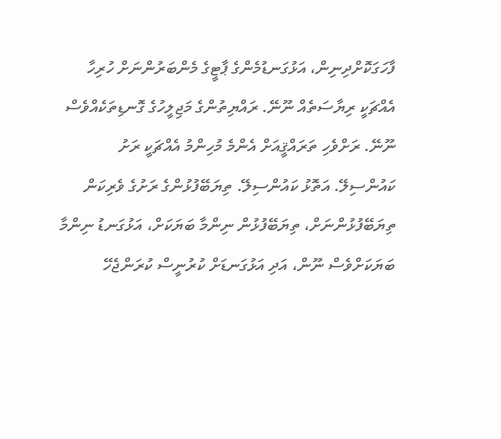ފާހަގަކޮށްދިނިން، އަޅުގަނޑުމެންގެ ޕާޓީގެ މެންބަރުންނަށް ހުރިހާ އެއްޗަކީ ރިޔާސަތެއް ނޫނޭ. ރައްޔިތުންގެ މަޖިލީހުގެ ގޮނޑިތަކެއްވެސް ނޫނޭ. ރަށްވެހި ތަރައްޤީއަށް އެންމެ މުހިންމު އެއްޗަކީ ރަށު ކައުންސިލޭ. އަތޮޅު ކައުންސިލޭ. ތިޔަބޭފުޅުންގެ ރަށުގެ ވެރިކަން ތިޔަބޭފުޅުންނަށް، ތިޔަބޭފުޅުން ނިންމާ ބަޔަކަށް، އަޅުގަނޑު ނިންމާ ބަޔަކަށްވެސް ނޫން، އަދި އަޅުގަނޑަށް ކުރުނީސް ކުރަންޖެހޭ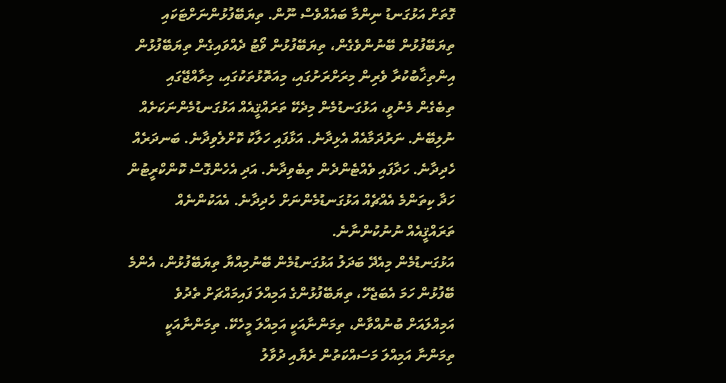ގޮތަށް އަޅުގަނޑު ނިންމާ ބައެއްވެސް ނޫން. ތިޔަބޭފުޅުންނަށްޓަކައި ތިޔަބޭފުޅުން ބޭނުންވެގެން، ތިޔަބޭފުޅުން ވޯޓު ދެއްވައިގެން ތިޔަބޭފުޅުން އިންތިޚާބުކުރާ ވެރިން މިރަށްރަށުގައި، މިއަތޮޅުތަކުގައި، މިރާއްޖޭގައި ތިބެގެން މެނުވީ، އަޅުގަނޑުމެން މިދެކޭ ތަރައްޤީއެއް އަޅުގަނޑުމެންނަކަށެއް ނުލިބޭނެ. ނަރުދަމާއެއް އެޅިދާނެ. އަޅާފައި ހަލާކު ކޮށްލެވިދާނެ. ބަނދަރެއް ހެދިދާނެ. ހަދާފައި ވެއްޓެންދެން ތިބެވިދާނެ. އަދި އެހެންގޮސް ކޮންކްރީޓުން ހަދާ ކިތަންމެ އެއްޗެއް އަޅުގަނޑުމެންނަށް ހެދިދާނެ. އެއަކުންނެއް ތަރައްޤީއެއް ނުނުކުންނާނެ.
އަޅުގަނޑުމެން މިއެދޭ ބަދަލު އަޅުގަނޑުމެން ބޭނުމިއްޔާ ތިޔަބޭފުޅުން، އެންމެ ބޭފުޅުން ހަމަ އެބަޖެހޭ، ތިޔަބޭފުޅުންގެ އަމިއްލަ ފައިމައްޗަށް ތެދުވެ އަމިއްލައަށް ބުނުއްވާން، ތިމަންނާއަކީ އަމިއްލަ މީހެކޭ. ތިމަންނާއަކީ ތިމަންނާ އަމިއްލަ މަސައްކަތުން ރެޔާއި ދުވާލު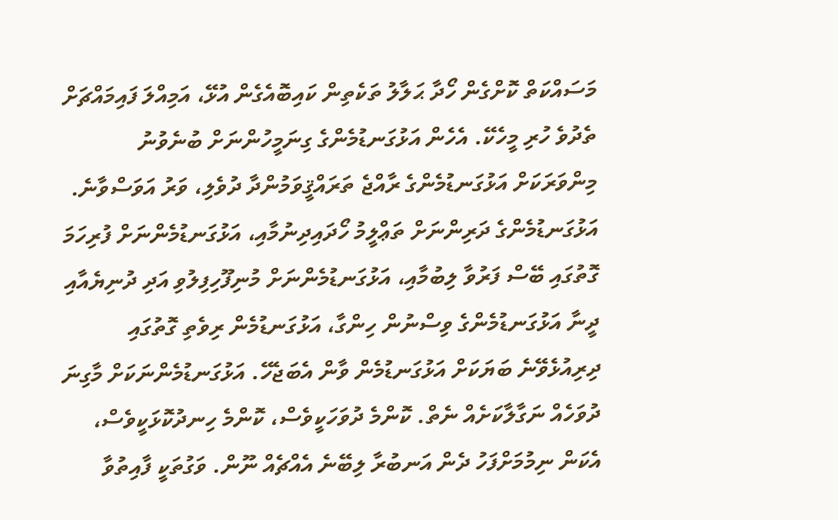މަސައްކަތް ކޮށްގެން ހޯދާ ޙަލާލު ތަކެތިން ކައިބޮއެގެން އުޅޭ، އަމިއްލަ ފައިމައްޗަށް ތެދުވެ ހުރި މީހެކޭ. އެހެން އަޅުގަނޑުމެންގެ ގިނަމީހުންނަށް ބުނެވުނު މިންވަރަކަށް އަޅުގަނޑުމެންގެ ރާއްޖެ ތަރައްޤީވަމުންދާ ދުވެލި، ވަރު އަވަސްވާނެ. އަޅުގަނޑުމެންގެ ދަރިންނަށް ތަޢްލީމު ހޯދައިދިނުމާއި، އަޅުގަނޑުމެންނަށް ފުރިހަމަ ގޮތުގައި ބޭސް ފަރުވާ ލިބުމާއި، އަޅުގަނޑުމެންނަށް މުނިފޫހިފިލުވި އަދި ދުނިޔެއާއި ދީނާ އަޅުގަނޑުމެންގެ ވިސްނުން ހިންގާ، އަޅުގަނޑުމެން ރިވެތި ގޮތުގައި ދިރިއުޅެވޭނެ ބަޔަކަށް އަޅުގަނޑުމެން ވާން އެބަޖެހޭ. އަޅުގަނޑުމެންނަކަށް މާގިނަ ދުވަހެއް ނަގާލާކަށެއް ނެތް. ކޮންމެ ދުވަހަކީވެސް، ކޮންމެ ހިނދުކޮޅަކީވެސް، އެކަން ނިމުމަށްފަހު ދެން އަނބުރާ ލިބޭނެ އެއްޗެއް ނޫން. ވަގުތަކީ ފާއިތުވާ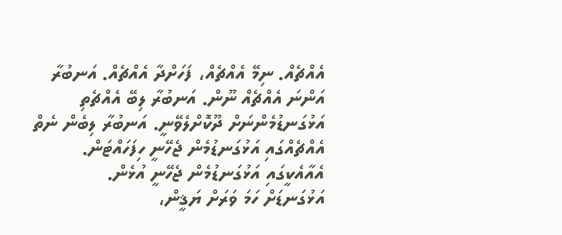އެއްޗެއް. ނިމޭ އެއްޗެއް، ފަހަށްދާ އެއްޗެއް. އަނބުރާ އަންނަ އެއްޗެއް ނޫން. އަނބުރާ ލިބޭ އެއްޗެތި އަޅުގަނޑުމެންނަށް ދޫކޮށްލެވޭނީ. އަނބުރާ ލިބެން ނެތް އެއްޗެއްގައި އަޅުގަނޑުމެން ޖެހޭނީ ހިފަހައްޓަން. އެއާއެކީގައި އަޅުގަނޑުމެން ޖެހޭނީ އުޅެން.
އަޅުގަނޑަށް ހަމަ ވަރަށް ޔަޤީން،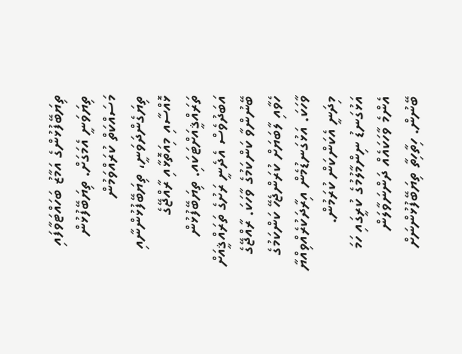ތިޔަބޭފުޅުންގެ އަމާޒު ބަހައްޓަވާފައި ތިޔަވަނީ އެމަގަށް. ތިޔަބޭފުޅުން މަސައްކަތް ކުރައްވަމުން ތިޔަގެންދަވަނީ، ތިޔަބޭފުޅުންނާއި ޅޮއްސާއި މިއަތޮޅާއި ރާއްޖޭގެ ތަރައްޤީއަށްޓަކައި. ތިޔަބޭފުޅުން އަބަދުވެސް އެދެނީ ރަށުގެ ތަރައްޤީއަށް ބޭނުންވާ ކަންކަމުގެ ވާހަކަ. ރާއްޖޭގެ ހެވާއި ލާބަޔަށް ކުރަންޖެހޭ ކަންކަމުގެ ވާހަކަ. އަޅުގަނޑުމެން އިރާދަކުރެއްވިއްޔާ މިދަނީ އެކަންކަން ކުރަމުން.
އަޅުގަނޑު ނިންމާލުމުގެ ކުރީގައި ހަމަ އެންމެ ވާހަކައެއް ދަންނަވާލަން ބޭނުން. ހިތާހިތާ ތިޔަބޭފުޅުންނަށް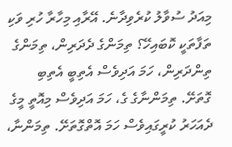މިއަދު ސުވާލު ކުރެވިދާނެ. އޭރާއި މިހާރާ ހުރި ވަކި ތަފާތަކީ ކޮބައިހޭ؟ ތިމަންގެ ދެދަރިން، ތިމަންގެ ތިންދަރިން، ހަމަ އަދިވެސް އެތިބީ އެތިބި ގޮތަށޭ. ތިމަންނާގެ ގެ، ހަމަ އަދިވެސް މިއޮތީ މީގެ ދެއަހަރު ކުރީގައިވެސް ހަމަ އޮތްގޮތަށޭ. ތިމަންނާ،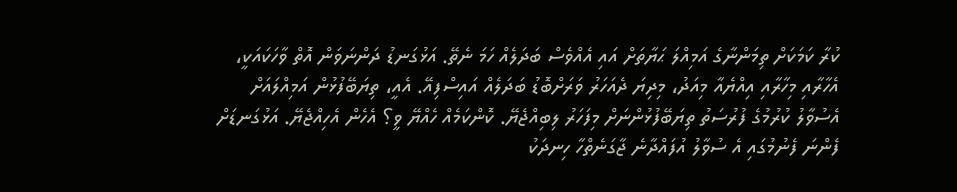ކުރާ ކަމަކަށް ތިމަންނާގެ އަމިއްލަ ޙަޔާތަށް އައި އެއްވެސް ބަދަލެއް ހަމަ ނެތޭ. އަޅުގަނޑު ދަންނަވަން އޮތް ވާހަކައަކީ، އެހާރާއި މިހާރާއި އިއްޔެއާ މިއަދު، މިދިޔަ ދެއަހަރު ވަރަށްބޮޑު ބަދަލެއް އައިސްފިއޭ. އެއީ، ތިޔަބޭފުޅުން އަމިއްލައަށް އެސުވާލު ކުރުމުގެ ފުރުސަތު ތިޔަބޭފުޅުންނަށް މިފަހަރު ލިބިއްޖެޔޭ. ކޮންކަމެއް ހެއްޔޭ ވީ؟ އެހެން އެހިއްޖެޔޭ. އަޅުގަނޑަށް ފެންނަ ފެނުމުގައި އެ ސުވާލު އުފައްދާނެ ޖާގަނެތްހާ ހިނދަކު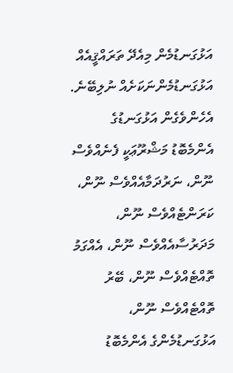އަޅުގަނޑުމެން މިއެދޭ ތަރައްޤީއެއް އަޅުގަނޑުމެންނަކަށެއް ނުލިބޭނެ. އެހެންވެގެން އަޅުގަނޑުގެ އެންމެބޮޑު މަޝްރޫޢަކީ ފެނެއްވެސް ނޫން، ނަރުދަމާއެއްވެސް ނޫން، ކަރަންޓެއްވެސް ނޫން، މަދަރުސާއެއްވެސް ނޫން، އެއްގަމު ތޮއްޓެއްވެސް ނޫން، ބޭރު ތޮއްޓެއްވެސް ނޫން، އަޅުގަނޑުމެންގެ އެންމެބޮޑު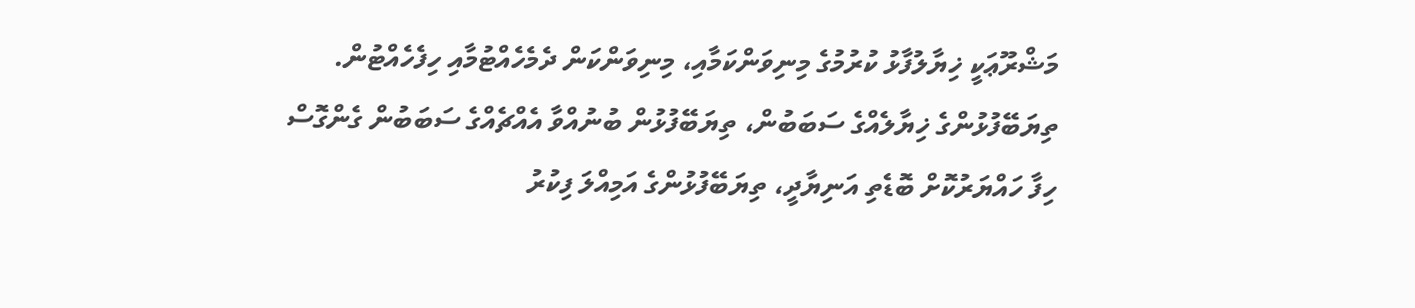މަޝްރޫޢަކީ ޚިޔާލުފާޅު ކުރުމުގެ މިނިވަންކަމާއި، މިނިވަންކަން ދެމެހެއްޓުމާއި ހިފެހެއްޓުން. ތިޔަބޭފުޅުންގެ ޚިޔާލެއްގެ ސަބަބުން، ތިޔަބޭފުޅުން ބުނުއްވާ އެއްޗެއްގެ ސަބަބުން ގެންގޮސް ހިފާ ހައްޔަރުކޮށް ބޮޑެތި އަނިޔާދީ، ތިޔަބޭފުޅުންގެ އަމިއްލަ ފިކުރު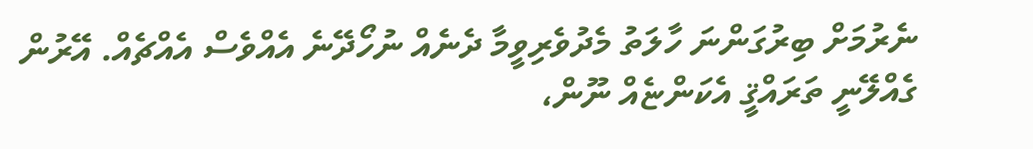ނެރުމަށް ބިރުގަންނަ ހާލަތު މެދުވެރިވީމާ ދެނެއް ނުހޯދޭނެ އެއްވެސް އެއްޗެއް. އޭރުން ގެއްލޭނީ ތަރައްޤީ އެކަންޏެއް ނޫން،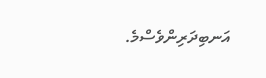އަނބިދަރިންވެސްމެ.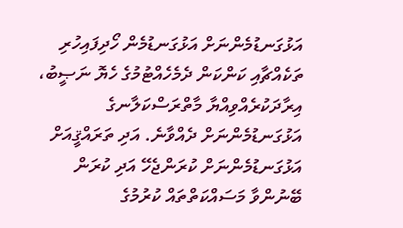އަޅުގަނޑުމެންނަށް އަޅުގަނޑުމެން ހޯދިފައިހުރި ތަކެއްޗާއި ކަންކަން ދެމެހެއްޓުމުގެ ހެޔޮ ނަޞީބު، އިރާދަކުރެއްވިއްޔާ މާތްރަސްކަލާނގެ އަޅުގަނޑުމެންނަށް ދެއްވާނެ. އަދި ތަރައްޤީއަށް އަޅުގަނޑުމެންނަށް ކުރަންޖެހޭ އަދި ކުރަން ބޭނުންވާ މަސައްކަތްތައް ކުރުމުގެ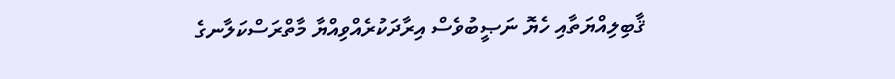ޤާބިލިއްޔަތާއި ހެޔޮ ނަޞީބުވެސް އިރާދަކުރެއްވިއްޔާ މާތްރަސްކަލާނގެ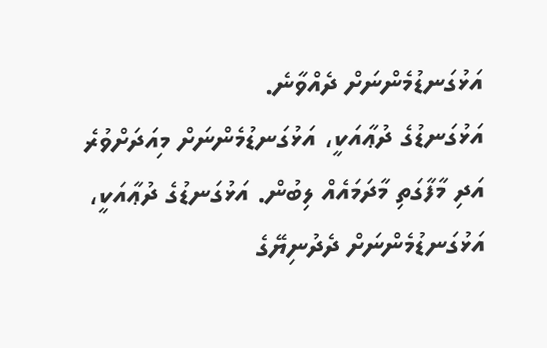އަޅުގަނޑުމެންނަށް ދެއްވާނެ.
އަޅުގަނޑުގެ ދުޢާއަކީ، އަޅުގަނޑުމެންނަށް މިއަދަށްވުރެ އަދި މާފާގަތި މާދަމައެއް ލިބުން. އަޅުގަނޑުގެ ދުޢާއަކީ، އަޅުގަނޑުމެންނަށް ދެދުނިޔޭގެ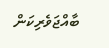ބާއްޖަވެރިކަން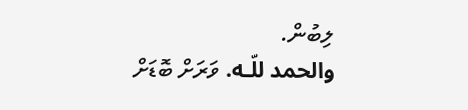ލިބުން.
والحمد للّـه. ވަރަށް ބޮޑަށް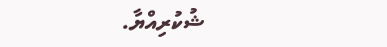ޝުކުރިއްޔާ.